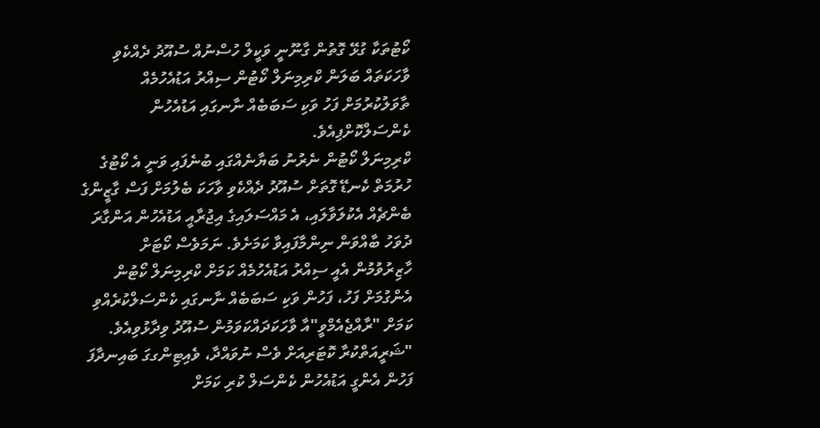ކޯޓުތަކާ ގުޅޭ ގޮތުން ގާނޫނީ ވަކީލް ހުސްނުއް ސުއޫދު ދެއްކެވި ވާހަކަތައް ބަލަން ކްރިމިނަލް ކޯޓުން ސިއްރު އަޑުއެހުމެއް ތާވަލުކުރުމަށް ފަހު ވަކި ސަބަބެއް ނާނގައި އަޑުއެހުން ކެންސަލްކޮށްފިއެވެ.
ކްރިމިނަލް ކޯޓުން ނެރުނު ބަޔާނެއްގައި ބުނެފައި ވަނީ އެ ކޯޓުގެ ހުރުމަތް ކެނޑޭ ގޮތަށް ސުއޫދު ދެއްކެވި ވާހަކަ ބެލުމަށް ފަސް ގާޒީންގެ ބެންޗެއް އެކުލަވާލައި، އެ މައްސަލައިގެ އިޖުރާއީ އަޑުއެހުން އަންގާރަ ދުވަހު ބާއްވަން ނިންމާފައިވާ ކަމަށެވެ. ނަމަވެސް ކޯޓަށް ހާޒިރުވުމުން އެއީ ސިއްރު އަޑުއެހުމެއް ކަމަށް ކްރިމިނަލް ކޯޓުން އެންގުމަށް ފަހު، ފަހުން ވަކި ސަބަބެއް ނާނގައި ކެންސަލްކުރެއްވި ކަމަށް "ރާއްޖެއެމްވީ"އާ ވާހަކަދައްކަވަމުން ސުއޫދު ވިދާޅުވިއެވެ.
"ޝަރީއަތްކުރާ ކޮޓަރިއަށް ވެސް ނުވައްދާ، ވެއިޓިންގގަ ބައިނދާފަ ފަހުން އެންގީ އަޑުއެހުން ކެންސަލް ކުރި ކަމަށް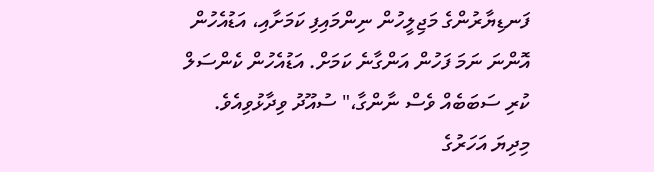ފަނޑިޔާރުންގެ މަޖިލީހުން ނިންމައިފި ކަމަށާއި، އަޑުއެހުން އޮންނަ ނަމަ ފަހުން އަންގާނެ ކަމަށް. އަޑުއެހުން ކެންސަލް ކުރި ސަބަބެއް ވެސް ނާންގާ،" ސުއޫދު ވިދާޅުވިއެވެ.
މިދިޔަ އަހަރުގެ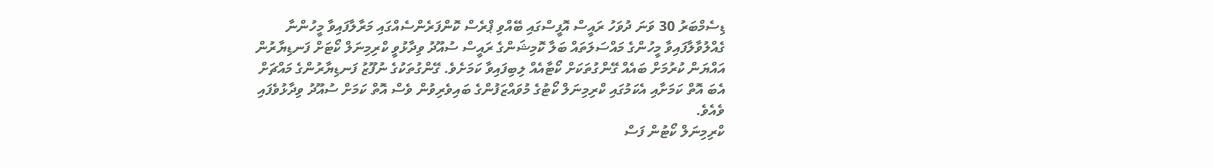ޑިސެމްބަރު 30 ވަނަ ދުވަހު ރައީސް އޮފީސްގައި ބޭއްވި ޕްރެސް ކޮންފަރެންސެއްގައި މަރާލާފައިވާ މީހުންނާ ގެއްލުވާލާފައިވާ މީހުންގެ މައްސަލަތައް ބަލާ ކޮމިޝަންގެ ރައީސް ސުއޫދު ވިދާޅުވީ ކްރިމިނަލް ކޯޓަށް ފަނޑިޔާރުން އައްޔަން ކުރުމަށް ބައެއް ގޭންގުތަކަށް ކޯޓާއެއް ލިބިފައިވާ ކަމަށެވެ. ގޭންގުތަކުގެ ނުފޫޒު ފަނޑިޔާރުންގެ މައްޗަށް އެބަ އޮތް ކަމަށާއި އެކަމުގައި ކްރިމިނަލް ކޯޓުގެ މުވައްޒަފުންގެ ބައިވެރިވުން ވެސް އޮތް ކަމަށް ސުއޫދު ވިދާޅުވެފައި ވެއެވެ.
ކްރިމިނަލް ކޯޓުން ފަސް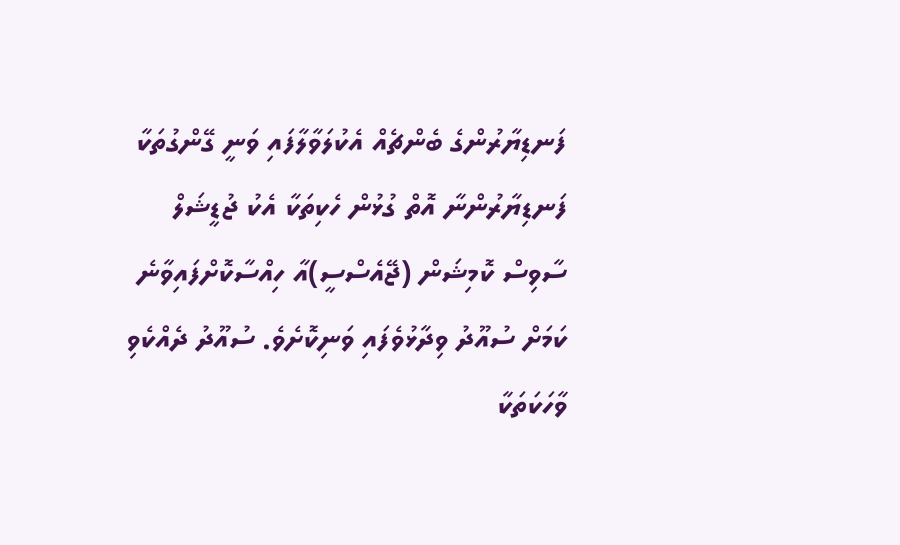ފަނޑިޔާރުންގެ ބެންޗެއް އެކުލަވާލާފައި ވަނީ ގޭންގުތަކާ ފަނޑިޔާރުންނާ އޮތް ގުޅުން ހެކިތަކާ އެކު ޖުޑީޝަލް ސާވިސް ކޮމިޝަން (ޖޭއެސްސީ)އާ ހިއްސާކޮށްފައިވާނެ ކަމަށް ސުއޫދު ވިދާޅުވެފައި ވަނިކޮށެވެ. ސުއޫދު ދެއްކެވި ވާހަކަތަކާ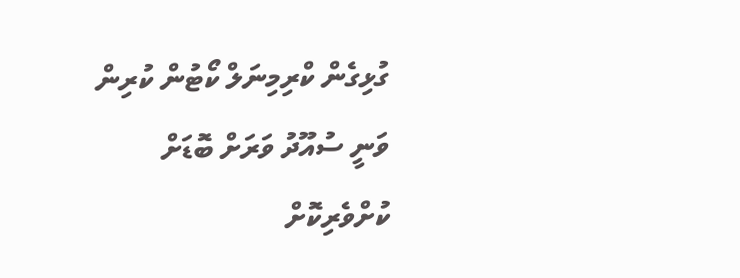ގުޅިގެން ކްރިމިނަލް ކޯޓުން ކުރިން ވަނީ ސުއޫދު ވަރަށް ބޮޑަށް ކުށްވެރިކޮށް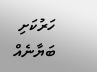ހަރުކަށި ބަޔާނެއް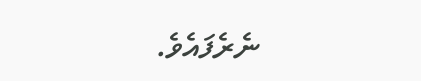ނެރެފައެވެ.